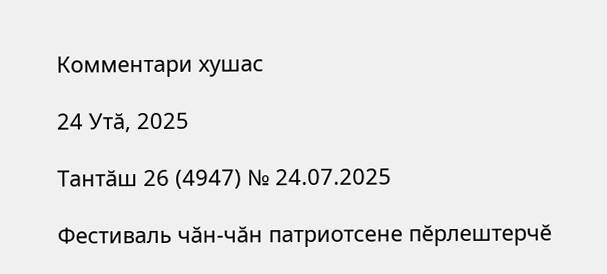Комментари хушас

24 Утă, 2025

Тантăш 26 (4947) № 24.07.2025

Фестиваль чăн-чăн патриотсене пĕрлештерчĕ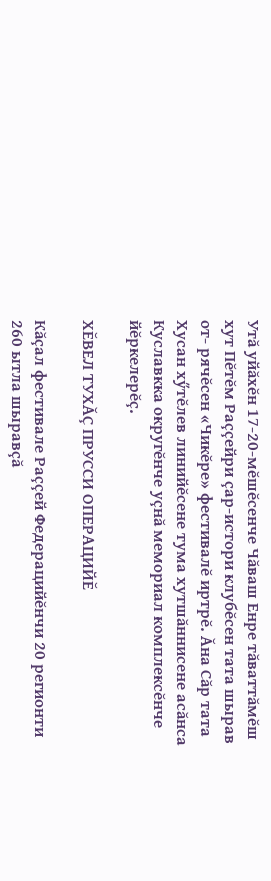Утă уйăхĕн 17-20-мĕшĕсенче Чăваш Енре тăваттăмĕш хут Пĕтĕм Раççейри çар-истори клубĕсен тата шырав от- рячĕсен «Чикĕре» фестивалĕ иртрĕ. Ăна Сăр тата Хусан хӳтĕлев линийĕсене тума хутшăннисене асăнса Куславкка округĕнче уçнă мемориал комплексĕнче йĕркелерĕç.

ХĔВЕЛ ТУХĂÇ ПРУССИ ОПЕРАЦИЙĔ

Кăçал фестивале Раççей Федерацийĕнчи 20 регионти 260 ытла шыравçă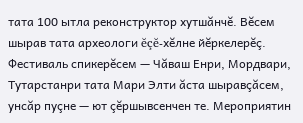тата 100 ытла реконструктор хутшăнчĕ. Вĕсем шырав тата археологи ĕçĕ-хĕлне йĕркелерĕç. Фестиваль спикерĕсем — Чăваш Енри, Мордвари, Тутарстанри тата Мари Элти ăста шыравçăсем, унсăр пуçне — ют çĕршывсенчен те. Мероприятин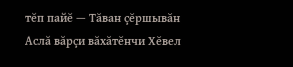тĕп пайĕ — Тăван çĕршывăн Аслă вăрçи вăхăтĕнчи Хĕвел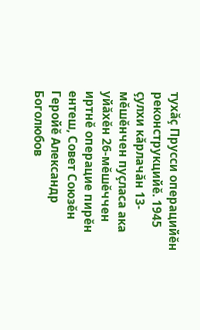тухăç Прусси операцийĕн реконструкцийĕ. 1945 çулхи кăрлачăн 13-мĕшĕнчен пуçласа ака уйăхĕн 26-мĕшĕччен иртнĕ операцие пирĕн ентеш, Совет Союзĕн Геройĕ Александр Боголюбов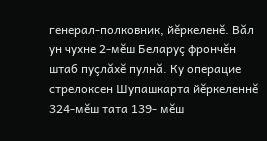генерал-полковник, йĕркеленĕ. Вăл ун чухне 2-мĕш Беларуç фрончĕн штаб пуçлăхĕ пулнă. Ку операцие стрелоксен Шупашкарта йĕркеленнĕ 324-мĕш тата 139- мĕш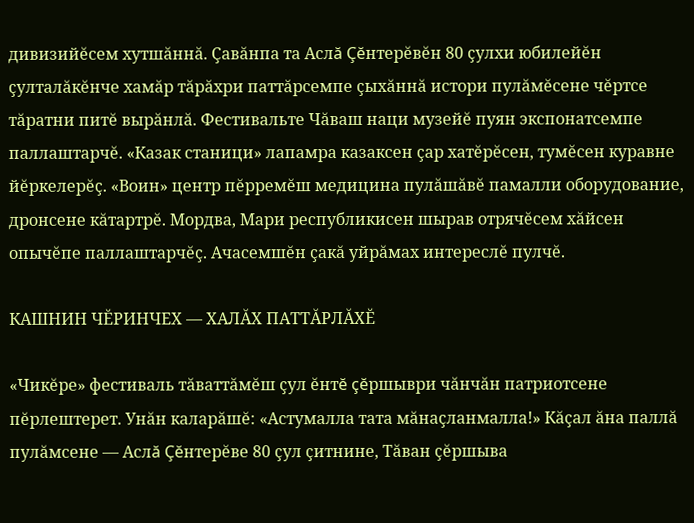дивизийĕсем хутшăннă. Çавăнпа та Аслă Çĕнтерĕвĕн 80 çулхи юбилейĕн çулталăкĕнче хамăр тăрăхри паттăрсемпе çыхăннă истори пулăмĕсене чĕртсе тăратни питĕ вырăнлă. Фестивальте Чăваш наци музейĕ пуян экспонатсемпе паллаштарчĕ. «Казак станици» лапамра казаксен çар хатĕрĕсен, тумĕсен куравне йĕркелерĕç. «Воин» центр пĕрремĕш медицина пулăшăвĕ памалли оборудование, дронсене кăтартрĕ. Мордва, Мари республикисен шырав отрячĕсем хăйсен опычĕпе паллаштарчĕç. Ачасемшĕн çакă уйрăмах интереслĕ пулчĕ.

КАШНИН ЧĔРИНЧЕХ — ХАЛĂХ ПАТТĂРЛĂХĔ

«Чикĕре» фестиваль тăваттăмĕш çул ĕнтĕ çĕршыври чăнчăн патриотсене пĕрлештерет. Унăн каларăшĕ: «Астумалла тата мăнаçланмалла!» Кăçал ăна паллă пулăмсене — Аслă Çĕнтерĕве 80 çул çитнине, Тăван çĕршыва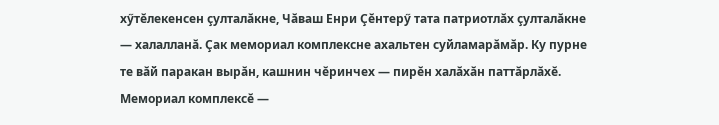хӳтĕлекенсен çулталăкне, Чăваш Енри Çĕнтерӳ тата патриотлăх çулталăкне — халалланă. Çак мемориал комплексне ахальтен суйламарăмăр. Ку пурне те вăй паракан вырăн, кашнин чĕринчех — пирĕн халăхăн паттăрлăхĕ. Мемориал комплексĕ —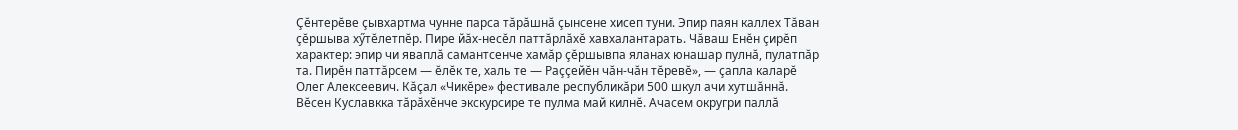Çĕнтерĕве çывхартма чунне парса тăрăшнă çынсене хисеп туни. Эпир паян каллех Тăван çĕршыва хӳтĕлетпĕр. Пире йăх-несĕл паттăрлăхĕ хавхалантарать. Чăваш Енĕн çирĕп характер: эпир чи яваплă самантсенче хамăр çĕршывпа яланах юнашар пулнă, пулатпăр та. Пирĕн паттăрсем — ĕлĕк те, халь те — Раççейĕн чăн-чăн тĕревĕ», — çапла каларĕ Олег Алексеевич. Кăçал «Чикĕре» фестивале республикăри 500 шкул ачи хутшăннă. Вĕсен Куславкка тăрăхĕнче экскурсире те пулма май килнĕ. Ачасем округри паллă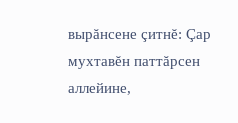вырăнсене çитнĕ: Çар мухтавĕн паттăрсен аллейине,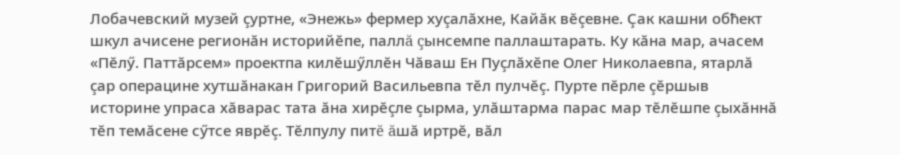Лобачевский музей çуртне, «Энежь» фермер хуçалăхне, Кайăк вĕçевне. Çак кашни обћект шкул ачисене регионăн историйĕпе, паллă çынсемпе паллаштарать. Ку кăна мар, ачасем «Пĕлӳ. Паттăрсем» проектпа килĕшӳллĕн Чăваш Ен Пуçлăхĕпе Олег Николаевпа, ятарлă çар операцине хутшăнакан Григорий Васильевпа тĕл пулчĕç. Пурте пĕрле çĕршыв историне упраса хăварас тата ăна хирĕçле çырма, улăштарма парас мар тĕлĕшпе çыхăннă тĕп темăсене сӳтсе яврĕç. Тĕлпулу питĕ ăшă иртрĕ, вăл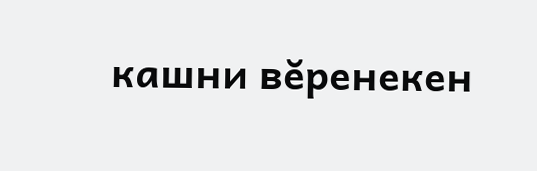кашни вĕренекен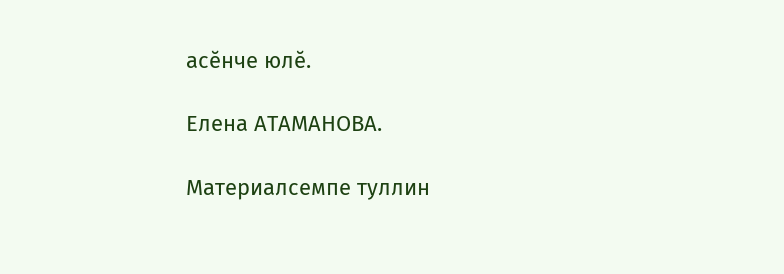асĕнче юлĕ.

Елена АТАМАНОВА.

Материалсемпе туллин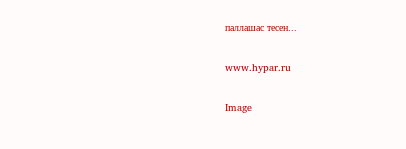паллашас тесен...

www.hypar.ru

Image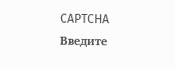CAPTCHA
Введите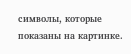символы, которые показаны на картинке.